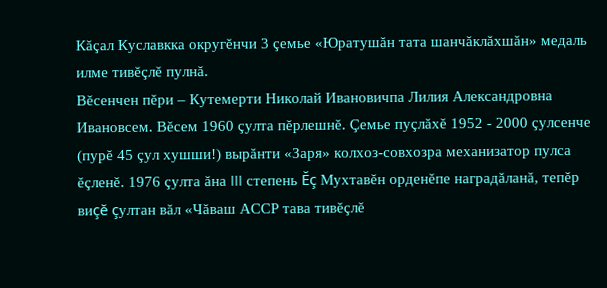Кăçал Куславкка округĕнчи 3 çемье «Юратушăн тата шанчăклăхшăн» медаль илме тивĕçлĕ пулнă.
Вĕсенчен пĕри – Кутемерти Николай Ивановичпа Лилия Александровна Ивановсем. Вĕсем 1960 çулта пĕрлешнĕ. Çемье пуçлăхĕ 1952 - 2000 çулсенче (пурĕ 45 çул хушши!) вырăнти «Заря» колхоз-совхозра механизатор пулса ĕçленĕ. 1976 çулта ăна III степень Ĕç Мухтавĕн орденĕпе наградăланă, тепĕр виçĕ çултан вăл «Чăваш АССР тава тивĕçлĕ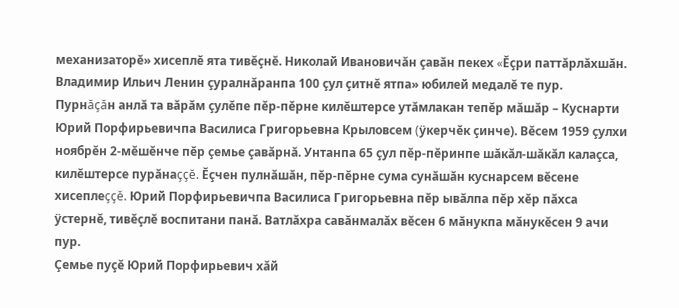механизаторĕ» хисеплĕ ята тивĕçнĕ. Николай Ивановичăн çавăн пекех «Ĕçри паттăрлăхшăн. Владимир Ильич Ленин çуралнăранпа 100 çул çитнĕ ятпа» юбилей медалĕ те пур.
Пурнăçăн анлă та вăрăм çулĕпе пĕр-пĕрне килĕштерсе утăмлакан тепĕр мăшăр – Куснарти Юрий Порфирьевичпа Василиса Григорьевна Крыловсем (ÿкерчĕк çинче). Вĕсем 1959 çулхи ноябрĕн 2-мĕшĕнче пĕр çемье çавăрнă. Унтанпа 65 çул пĕр-пĕринпе шăкăл-шăкăл калаçса, килĕштерсе пурăнаççĕ. Ĕçчен пулнăшăн, пĕр-пĕрне сума сунăшăн куснарсем вĕсене хисеплеççĕ. Юрий Порфирьевичпа Василиса Григорьевна пĕр ывăлпа пĕр хĕр пăхса ÿстернĕ, тивĕçлĕ воспитани панă. Ватлăхра савăнмалăх вĕсен 6 мăнукпа мăнукĕсен 9 ачи пур.
Çемье пуçĕ Юрий Порфирьевич хăй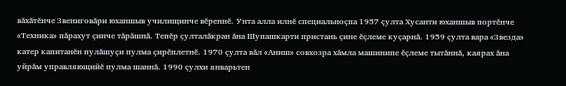вăхăтĕнче Звениговăри юханшыв училищинче вĕреннĕ. Унта алла илнĕ специальноçпа 1957 çулта Хусанти юханшыв портĕнче «Техника» пăрахут çинче тăрăшнă. Тепĕр çулталăкран ăна Шупашкарти пристань çине ĕçлеме куçарнă. 1959 çулта вара «Звезда» катер капитанĕн пулăшуçи пулма çирĕплетнĕ. 1970 çулта вăл «Аниш» совхозра хăмла машинипе ĕçлеме тытăннă, каярах ăна уйрăм управляющийĕ пулма шаннă. 1990 çулхи январьтен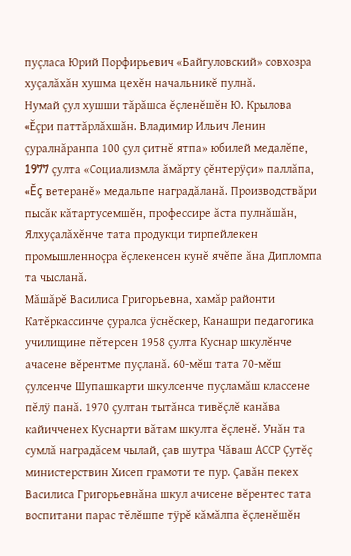пуçласа Юрий Порфирьевич «Байгуловский» совхозра хуçалăхăн хушма цехĕн начальникĕ пулнă.
Нумай çул хушши тăрăшса ĕçленĕшĕн Ю. Крылова «Ĕçри паттăрлăхшăн. Владимир Ильич Ленин çуралнăранпа 100 çул çитнĕ ятпа» юбилей медалĕпе, 1977 çулта «Социализмла ăмăрту çĕнтерÿçи» паллăпа, «Ĕç ветеранĕ» медальпе наградăланă. Производствăри пысăк кăтартусемшĕн, профессире ăста пулнăшăн, Ялхуçалăхĕнче тата продукци тирпейлекен промышленноçра ĕçлекенсен кунĕ ячĕпе ăна Дипломпа та чысланă.
Мăшăрĕ Василиса Григорьевна, хамăр районти Катĕркассинче çуралса ÿснĕскер, Канашри педагогика училищине пĕтерсен 1958 çулта Куснар шкулĕнче ачасене вĕрентме пуçланă. 60-мĕш тата 70-мĕш çулсенче Шупашкарти шкулсенче пуçламăш классене пĕлÿ панă. 1970 çултан тытăнса тивĕçлĕ канăва кайичченех Куснарти вăтам шкулта ĕçленĕ. Унăн та сумлă наградăсем чылай, çав шутра Чăваш АССР Çутĕç министерствин Хисеп грамоти те пур. Çавăн пекех Василиса Григорьевнăна шкул ачисене вĕрентес тата воспитани парас тĕлĕшпе тÿрĕ кăмăлпа ĕçленĕшĕн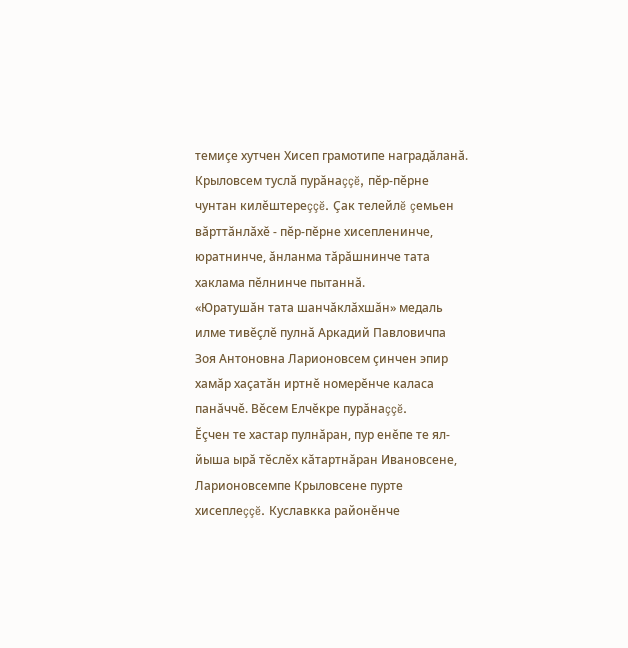темиçе хутчен Хисеп грамотипе наградăланă.
Крыловсем туслă пурăнаççĕ, пĕр-пĕрне чунтан килĕштереççĕ. Çак телейлĕ çемьен вăрттăнлăхĕ - пĕр-пĕрне хисепленинче, юратнинче, ăнланма тăрăшнинче тата хаклама пĕлнинче пытаннă.
«Юратушăн тата шанчăклăхшăн» медаль илме тивĕçлĕ пулнă Аркадий Павловичпа Зоя Антоновна Ларионовсем çинчен эпир хамăр хаçатăн иртнĕ номерĕнче каласа панăччĕ. Вĕсем Елчĕкре пурăнаççĕ.
Ĕçчен те хастар пулнăран, пур енĕпе те ял-йыша ырă тĕслĕх кăтартнăран Ивановсене, Ларионовсемпе Крыловсене пурте хисеплеççĕ. Куславкка районĕнче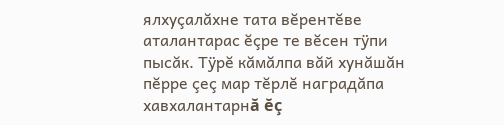ялхуçалăхне тата вĕрентĕве аталантарас ĕçре те вĕсен тÿпи пысăк. Тÿрĕ кăмăлпа вăй хунăшăн пĕрре çеç мар тĕрлĕ наградăпа хавхалантарнă ĕç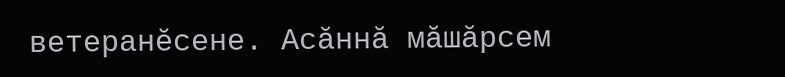ветеранĕсене. Асăннă мăшăрсем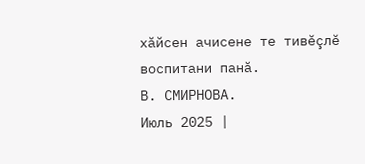хăйсен ачисене те тивĕçлĕ воспитани панă.
В. СМИРНОВА.
Июль 2025 |